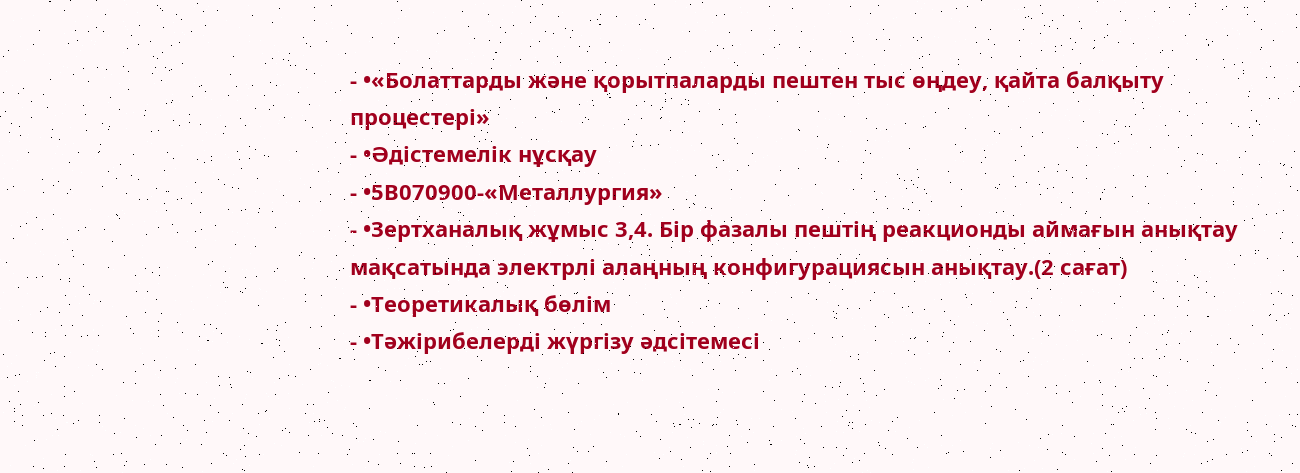- •«Болаттарды және қорытпаларды пештен тыс өңдеу, қайта балқыту процестері»
- •Әдістемелік нұсқау
- •5В070900-«Металлургия»
- •Зертханалық жұмыс 3,4. Бір фазалы пештің реакционды аймағын анықтау мақсатында электрлі алаңның конфигурациясын анықтау.(2 сағат)
- •Теоретикалық бөлім
- •Тәжірибелерді жүргізу әдсітемесі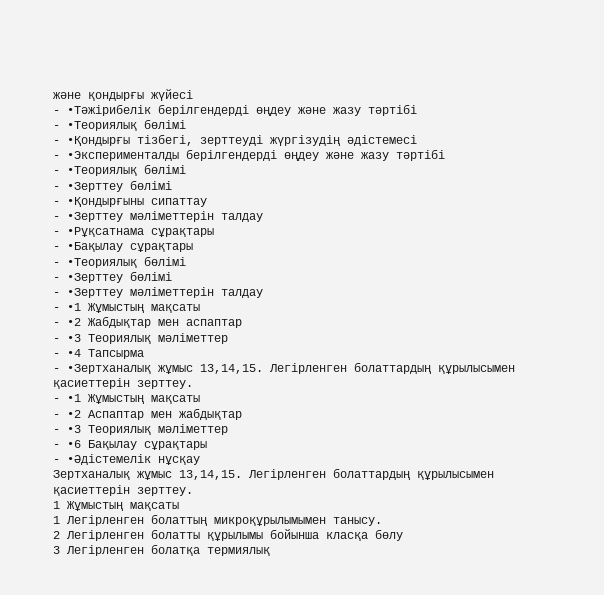және қондырғы жүйесі
- •Тәжірибелік берілгендерді өңдеу және жазу тәртібі
- •Теориялық бөлімі
- •Қондырғы тізбегі, зерттеуді жүргізудің әдістемесі
- •Эксперименталды берілгендерді өңдеу және жазу тәртібі
- •Теориялық бөлімі
- •Зерттеу бөлімі
- •Қондырғыны сипаттау
- •Зерттеу мәліметтерін талдау
- •Рұқсатнама сұрақтары
- •Бақылау сұрақтары
- •Теориялық бөлімі
- •Зерттеу бөлімі
- •Зерттеу мәліметтерін талдау
- •1 Жұмыстың мақсаты
- •2 Жабдықтар мен аспаптар
- •3 Теориялық мәліметтер
- •4 Тапсырма
- •Зертханалық жұмыс 13,14,15. Легірленген болаттардың құрылысымен қасиеттерін зерттеу.
- •1 Жұмыстың мақсаты
- •2 Аспаптар мен жабдықтар
- •3 Теориялық мәліметтер
- •6 Бақылау сұрақтары
- •Әдістемелік нұсқау
Зертханалық жұмыс 13,14,15. Легірленген болаттардың құрылысымен қасиеттерін зерттеу.
1 Жұмыстың мақсаты
1 Легірленген болаттың микроқұрылымымен танысу.
2 Легірленген болатты құрылымы бойынша класқа бөлу
3 Легірленген болатқа термиялық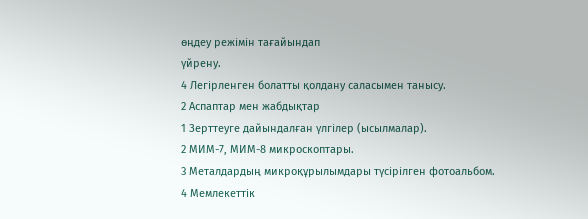өңдеу режімін тағайындап
үйрену.
4 Легірленген болатты қолдану саласымен танысу.
2 Аспаптар мен жабдықтар
1 Зерттеуге дайындалған үлгілер (ысылмалар).
2 МИМ-7, МИМ-8 микроскоптары.
3 Металдардың микроқұрылымдары түсірілген фотоальбом.
4 Мемлекеттік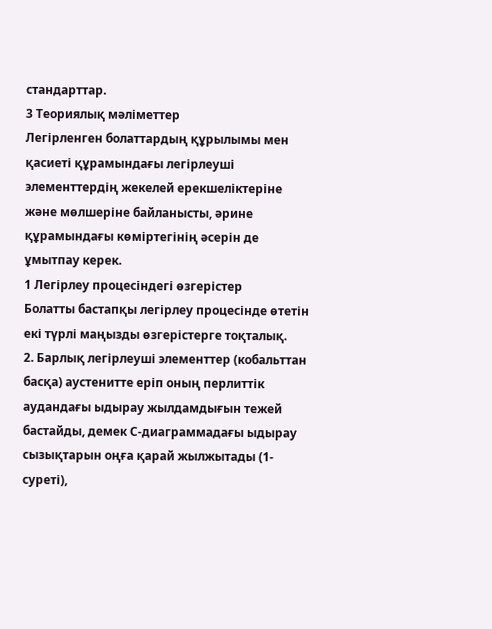стандарттар.
3 Теориялық мәліметтер
Легірленген болаттардың құрылымы мен қасиеті құрамындағы легірлеуші элементтердің жекелей ерекшеліктеріне және мөлшеріне байланысты, әрине құрамындағы көміртегінің әсерін де ұмытпау керек.
1 Легірлеу процесіндегі өзгерістер
Болатты бастапқы легірлеу процесінде өтетін екі түрлі маңызды өзгерістерге тоқталық.
2. Барлық легірлеуші элементтер (кобальттан басқа) аустенитте еріп оның перлиттік аудандағы ыдырау жылдамдығын тежей бастайды, демек С-диаграммадағы ыдырау сызықтарын оңға қарай жылжытады (1-суреті),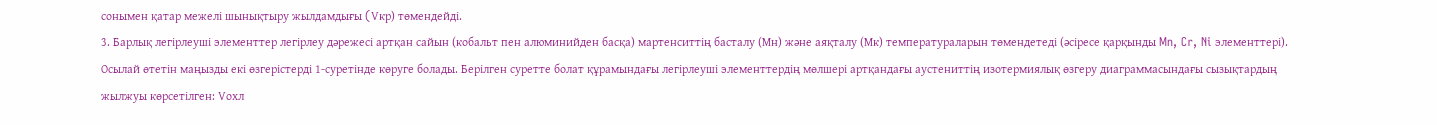сонымен қатар межелі шынықтыру жылдамдығы (Vкр) төмендейді.
3. Барлық легірлеуші элементтер легірлеу дәрежесі артқан сайын (кобальт пен алюминийден басқа) мартенситтің басталу (Мн) және аяқталу (Мк) температураларын төмендетеді (әсіресе қарқынды Mn, Cr, Ni элементтері).
Осылай өтетін маңызды екі өзгерістерді 1-суретінде көруге болады. Берілген суретте болат құрамындағы легірлеуші элементтердің мөлшері артқандағы аустениттің изотермиялық өзгеру диаграммасындағы сызықтардың жылжуы көрсетілген: Vохл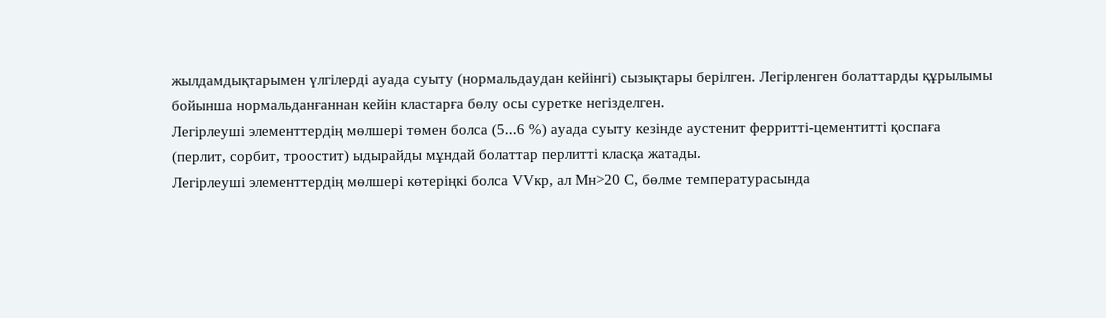жылдамдықтарымен үлгілерді ауада суыту (нормальдаудан кейінгі) сызықтары берілген. Легірленген болаттарды құрылымы бойынша нормальданғаннан кейін кластарға бөлу осы суретке негізделген.
Легірлеуші элементтердің мөлшері төмен болса (5...6 %) ауада суыту кезінде аустенит ферритті-цементитті қоспаға (перлит, сорбит, троостит) ыдырайды мұндай болаттар перлитті класқа жатады.
Легірлеуші элементтердің мөлшері көтеріңкі болса VVкр, ал Мн>20 С, бөлме температурасында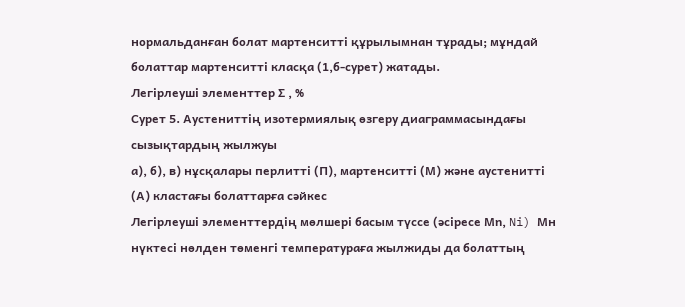нормальданған болат мартенситті құрылымнан тұрады; мұндай болаттар мартенситті класқа (1,б-сурет) жатады.
Легірлеуші элементтер ∑ , %
Сурет 5. Аустениттің изотермиялық өзгеру диаграммасындағы сызықтардың жылжуы
а), б), в) нұсқалары перлитті (П), мартенситті (М) және аустенитті (А) кластағы болаттарға сәйкес
Легірлеуші элементтердің мөлшері басым түссе (әсіресе Мn, Ni) Мн нүктесі нөлден төменгі температураға жылжиды да болаттың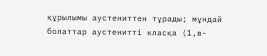құрылымы аустениттен тұрады; мұндай болаттар аустенитті класқа (1,в-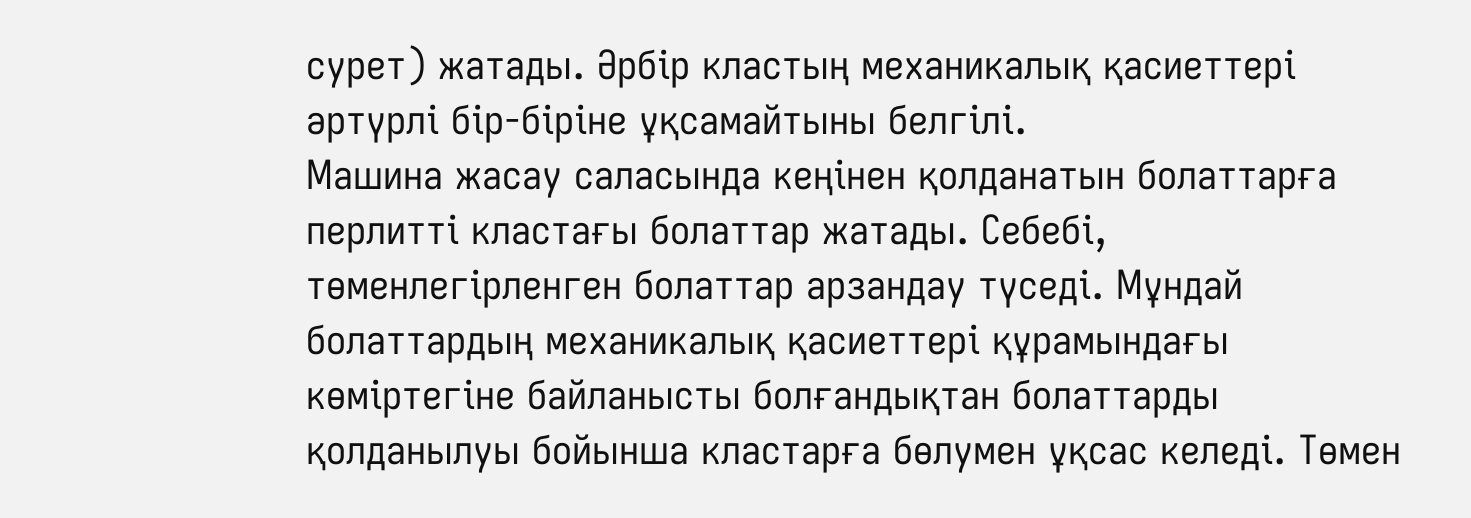сурет) жатады. Әрбір кластың механикалық қасиеттері әртүрлі бір-біріне ұқсамайтыны белгілі.
Машина жасау саласында кеңінен қолданатын болаттарға перлитті кластағы болаттар жатады. Себебі, төменлегірленген болаттар арзандау түседі. Мұндай болаттардың механикалық қасиеттері құрамындағы көміртегіне байланысты болғандықтан болаттарды қолданылуы бойынша кластарға бөлумен ұқсас келеді. Төмен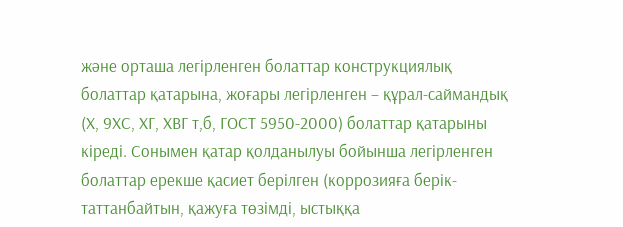және орташа легірленген болаттар конструкциялық болаттар қатарына, жоғары легірленген – құрал-саймандық (Х, 9ХС, ХГ, ХВГ т,б, ГОСТ 5950-2000) болаттар қатарыны кіреді. Сонымен қатар қолданылуы бойынша легірленген болаттар ерекше қасиет берілген (коррозияға берік-таттанбайтын, қажуға төзімді, ыстыққа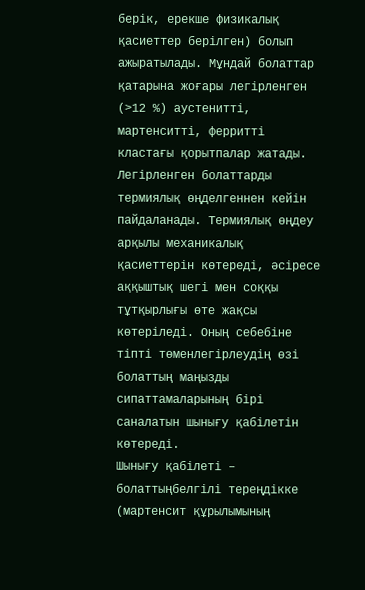берік, ерекше физикалық қасиеттер берілген) болып ажыратылады. Мұндай болаттар қатарына жоғары легірленген (>12 %) аустенитті, мартенситті, ферритті кластағы қорытпалар жатады.
Легірленген болаттарды термиялық өңделгеннен кейін пайдаланады. Термиялық өңдеу арқылы механикалық қасиеттерін көтереді, әсіресе аққыштық шегі мен соққы тұтқырлығы өте жақсы көтеріледі. Оның себебіне тіпті төменлегірлеудің өзі болаттың маңызды сипаттамаларының бірі саналатын шынығу қабілетін көтереді.
Шынығу қабілеті – болаттыңбелгілі тереңдікке (мартенсит құрылымының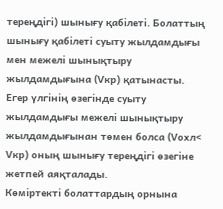тереңдігі) шынығу қабілеті. Болаттың шынығу қабілеті суыту жылдамдығы мен межелі шынықтыру жылдамдығына (Vкр) қатынасты. Егер үлгінің өзегінде суыту жылдамдығы межелі шынықтыру жылдамдығынан төмен болса (Vохл< Vкр) оның шынығу тереңдігі өзегіне жетпей аяқталады.
Көміртекті болаттардың орнына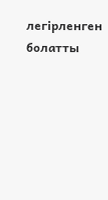легірленген болатты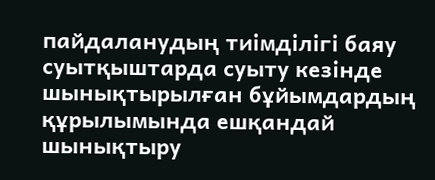пайдаланудың тиімділігі баяу суытқыштарда суыту кезінде шынықтырылған бұйымдардың құрылымында ешқандай шынықтыру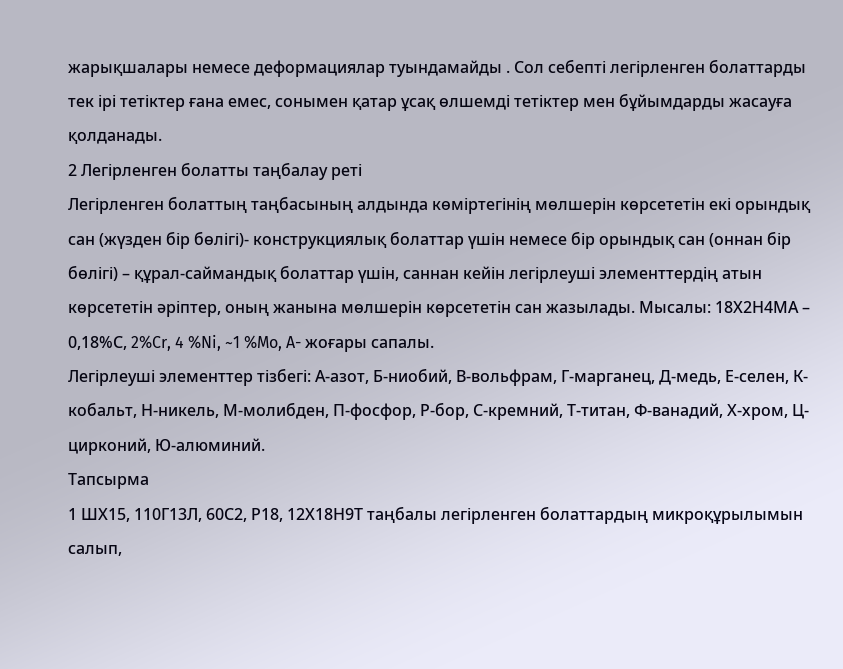жарықшалары немесе деформациялар туындамайды . Сол себепті легірленген болаттарды тек ірі тетіктер ғана емес, сонымен қатар ұсақ өлшемді тетіктер мен бұйымдарды жасауға қолданады.
2 Легірленген болатты таңбалау реті
Легірленген болаттың таңбасының алдында көміртегінің мөлшерін көрсететін екі орындық сан (жүзден бір бөлігі)- конструкциялық болаттар үшін немесе бір орындық сан (оннан бір бөлігі) – құрал-саймандық болаттар үшін, саннан кейін легірлеуші элементтердің атын көрсететін әріптер, оның жанына мөлшерін көрсететін сан жазылады. Мысалы: 18Х2Н4МА – 0,18%С, 2%Cr, 4 %Ni, ~1 %Mo, A- жоғары сапалы.
Легірлеуші элементтер тізбегі: А-азот, Б-ниобий, В-вольфрам, Г-марганец, Д-медь, Е-селен, К-кобальт, Н-никель, М-молибден, П-фосфор, Р-бор, С-кремний, Т-титан, Ф-ванадий, Х-хром, Ц-цирконий, Ю-алюминий.
Тапсырма
1 ШХ15, 110Г13Л, 60С2, Р18, 12Х18Н9Т таңбалы легірленген болаттардың микроқұрылымын салып,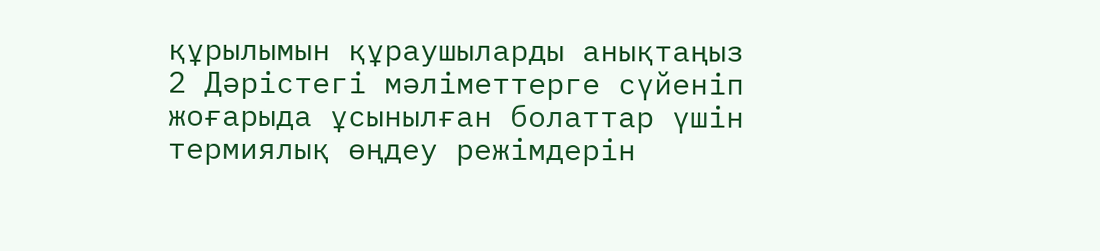құрылымын құраушыларды анықтаңыз
2 Дәрістегі мәліметтерге сүйеніп жоғарыда ұсынылған болаттар үшін термиялық өңдеу режімдерін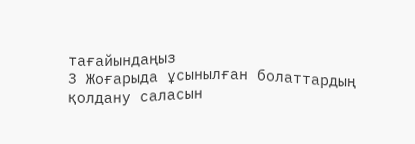тағайындаңыз
3 Жоғарыда ұсынылған болаттардың қолдану саласын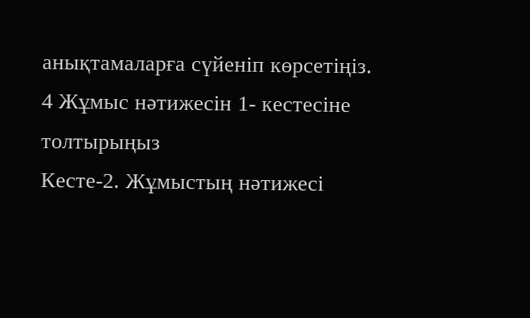анықтамаларға сүйеніп көрсетіңіз.
4 Жұмыс нәтижесін 1- кестесіне толтырыңыз
Кесте-2. Жұмыстың нәтижесі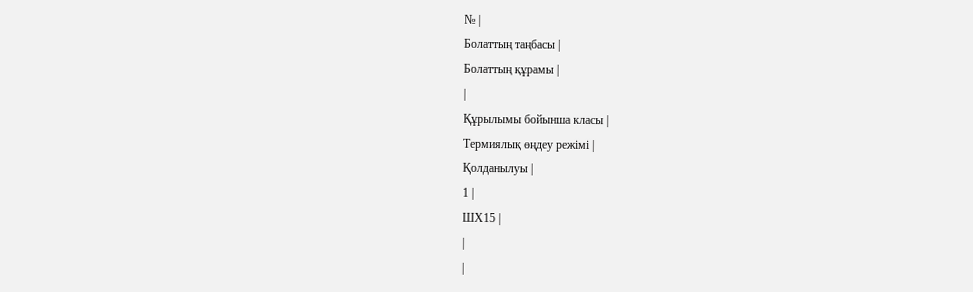№ |
Болаттың таңбасы |
Болаттың құрамы |
|
Құрылымы бойынша класы |
Термиялық өңдеу режімі |
Қолданылуы |
1 |
ШХ15 |
|
|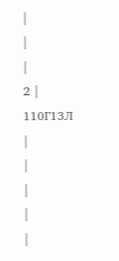|
|
|
2 |
110Г13Л |
|
|
|
|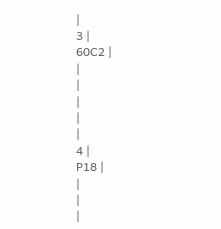|
3 |
60С2 |
|
|
|
|
|
4 |
Р18 |
|
|
|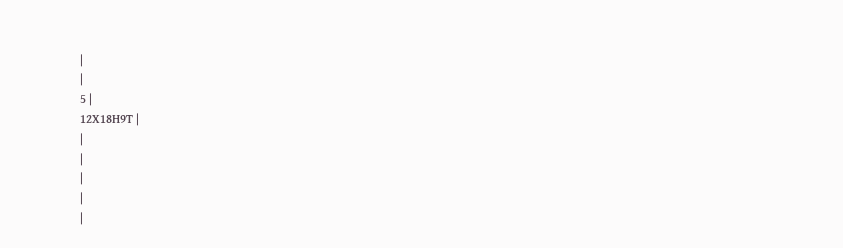|
|
5 |
12Х18Н9Т |
|
|
|
|
|